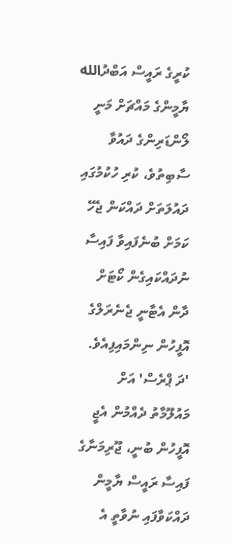ކުރީގެ ރައީސް އަބްދުالله ޔާމީންގެ މައްޗަށް މަނީ ލޯންޑަރިންގެ ދައުވާ ސާބިތުވެ، ކުރި ހުކުމުގައި ދައުލަތަށް ދައްކަން ޖެހޭ ކަމަށް ބުނެފައިވާ ފައިސާ ނުދައްކައިގެން ކޯޓަށް ދާން އެޓާނީ ޖެނެރަލްގެ އޮފީހުން ނިންމައިފިއެވެ.
'ދަ ޕްރެސް' އަށް މައުލޫމާތު ދެއްމުން އެޖީ އޮފީހުން ބުނީ، ޖޫރިމަނާގެ ފައިސާ ރައީސް ޔާމީން ދައްކަވާފައި ނުވާތީ އެ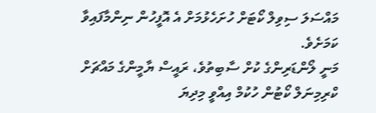މައްސަލަ ސިވިލް ކޯޓަށް ހުށަހެޅުމަށް އެ އޮފީހުން ނިންމާފައިވާ ކަމަށެވެ.
މަނީ ލޯންޑަރިންގެ ކުށް ސާބިތުވެ، ރައީސް ޔާމީންގެ މައްޗަށް ކްރިމިނަލް ކޯޓުން ހުކުމް އިއްވީ މިދިޔަ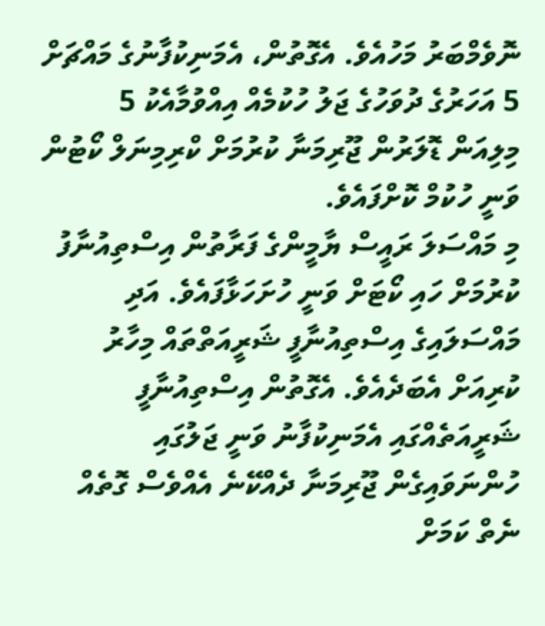ނޮވެމްބަރު މަހުއެވެ. އެގޮތުން، އެމަނިކުފާނުގެ މައްޗަށް 5 އަހަރުގެ ދުވަހުގެ ޖަލު ހުކުމެއް އިއްވުމާއެކު 5 މިލިއަން ޑޮލަރުން ޖޫރިމަނާ ކުރުމަށް ކްރިމިނަލް ކޯޓުން ވަނީ ހުކުމް ކޮށްފައެވެ.
މި މައްސަލަ ރައީސް ޔާމީންގެ ފަރާތުން އިސްތިއުނާފު ކުރުމަށް ހައި ކޯޓަށް ވަނީ ހުށަހަޅާފައެވެ. އަދި މައްސަލައިގެ އިސްތިއުނާފީ ޝަރީއަތްތައް މިހާރު ކުރިއަށް އެބަދެއެވެ. އެގޮތުން އިސްތިއުނާފީ ޝަރީއަތެއްގައި އެމަނިކުފާނު ވަނީ ޖަލުގައި ހުންނަވައިގެން ޖޫރިމަނާ ދެއްކޭނެ އެއްވެސް ގޮތެއް ނެތް ކަމަށް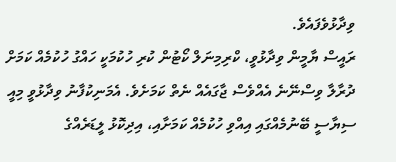ވިދާޅުވެފައެވެ.
ރައީސް ޔާމީން ވިދާޅުވީ، ކްރިމިނަލް ކޯޓުން ކުރި ހުކުމަކީ ހައްގު ހުކުމެއް ކަމަށް ދުރާލާ ވިސްނޭނެ އެއްވެސް ޖާގައެއް ނެތް ކަމަށެވެ. އެމަނިކުފާނު ވިދާޅުވީ މިއީ ސިޔާސީ ބޭނުމެއްގައި އިއްވި ހުކުމެއް ކަމަށާއި، އިދިކޮޅު ލީޑަރެއްގެ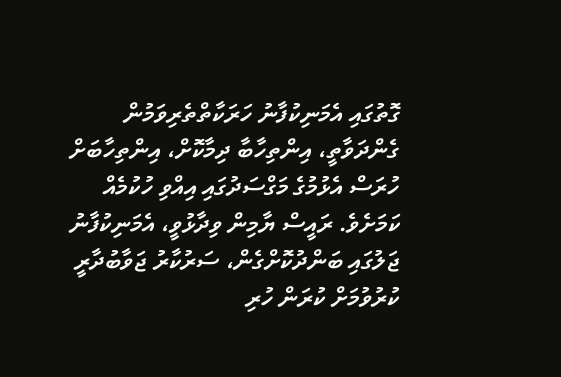ގޮތުގައި އެމަނިކުފާނު ހަރަކާތްތެރިވަމުން ގެންދަވާތީ، އިންތިހާބާ ދިމާކޮށް، އިންތިހާބަށް ހުރަސް އެޅުމުގެ މަގްސަދުގައި އިއްވި ހުކުމެއް ކަމަށެވެ. ރައީސް ޔާމިން ވިދާޅުވީ، އެމަނިކުފާނު ޖަލުގައި ބަންދުކޮށްގެން، ސަރުކާރު ޖަވާބުދާރީ ކުރުވުމަށް ކުރަން ހުރި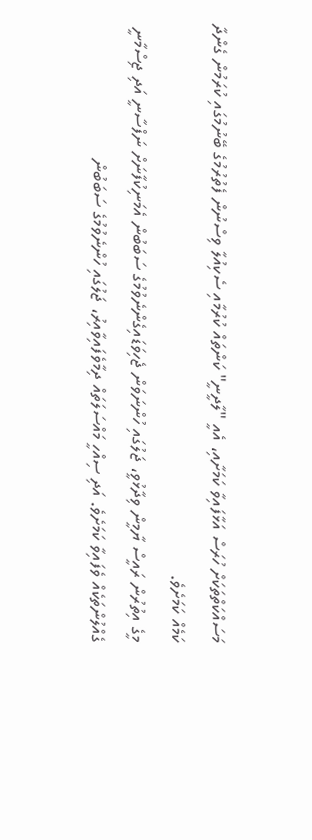މަސައްކަތްތަކަށް ހުރަސް އަޅާފައިވާ ކަމަށާއި، އެއީ "ލާދީނީ" ކަންތައް ކުރުމާއި ސެކިއުލާ ވިސްނުން ފެތުރުމުގެ ބޭނުމުގައި ކުރަމުން ގެންދާ ކަމެއް ކަމަށެވެ.
މީގެ އިތުރުން ރައީސް ޔާމީން ވިދާޅުވީ، ޖަލުގައި ހުންނަވަން ޖެހިވަޑައިގެންނެވުމުގެ ސަބަބުން އެމަނިކުފާނަށް ނަފްސާނީ އަދި ޖިސްމާނީ ގެއްލުންތަކެއް ވެފައިވާ ކަމަށެވެ. އަދި ސިއްހީ މައްސަލަތައް ދިމާވެފައިވާއިރު، ޖަލުގައި ހުންނެވުމުގެ ސަބަބުން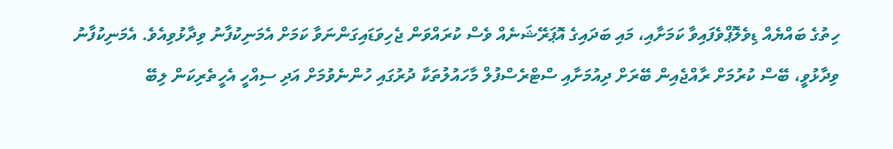ހިތުގެ ބައްޔެއް ޑިވެލޮޕްވެފައިވާ ކަމަށާއި، މައި ބަދައިގެ އޮޕަރޭޝަނެއް ވެސް ކުރައްވަން ޖެހިވަޑައިގަންނަވާ ކަމަށް އެމަނިކުފާނު ވިދާޅުވިއެވެ. އެމަނިކުފާނު ވިދާޅުވީ، ބޭސް ކުރުމަށް ރާއްޖެއިން ބޭރަށް ދިއުމަށާއި ސްޓްރެސްފުލް މާހައުލުތަކާ ދުރުގައި ހުންނެވުމަށް އަދި ސިއްހީ އެހީތެރިކަން ލިބޭ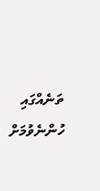ތަނެއްގައި ހުންނެވުމަށް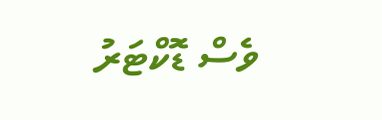ވެސް ޑޮކްޓަރު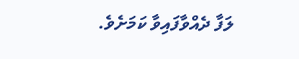ލަފާ ދެއްވާފައިވާ ކަމަށެވެ.